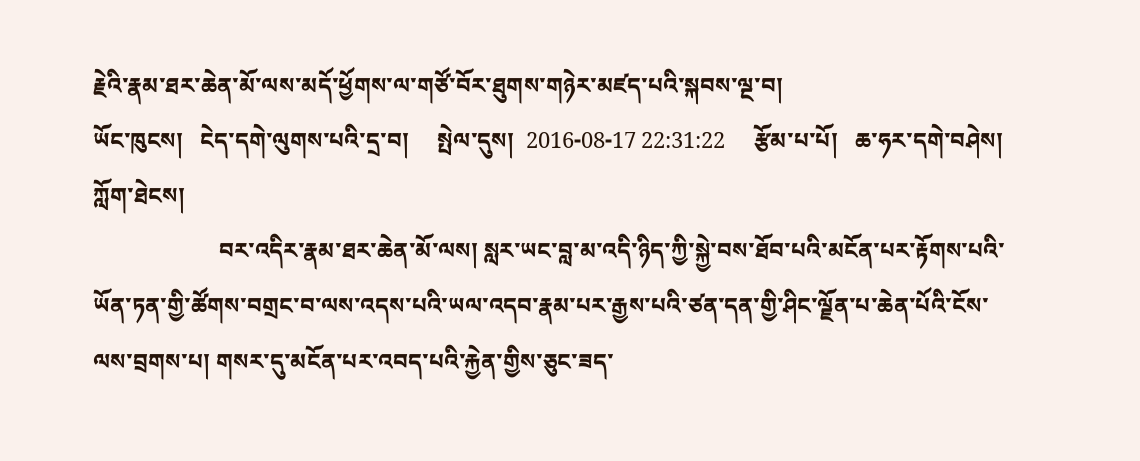རྗེའི་རྣམ་ཐར་ཆེན་མོ་ལས་མདོ་ཕྱོགས་ལ་གཙོ་བོར་ཐུགས་གཉེར་མཛད་པའི་སྐབས་ལྔ་བ།
ཡོང་ཁུངས།   ངེད་དགེ་ལུགས་པའི་དྲ་བ།     སྤེལ་དུས།  2016-08-17 22:31:22     རྩོམ་པ་པོ།   ཆ་ཧར་དགེ་བཤེས།     ཀློག་ཐེངས།
                      བར་འདིར་རྣམ་ཐར་ཆེན་མོ་ལས། སླར་ཡང་བླ་མ་འདི་ཉིད་ཀྱི་སྐྱེ་བས་ཐོབ་པའི་མངོན་པར་རྟོགས་པའི་ཡོན་ཏན་གྱི་ཚོགས་བགྲང་བ་ལས་འདས་པའི་ཡལ་འདབ་རྣམ་པར་རྒྱས་པའི་ཙན་དན་གྱི་ཤིང་ལྗོན་པ་ཆེན་པོའི་ངོས་ལས་བྲགས་པ། གསར་དུ་མངོན་པར་འབད་པའི་རྐྱེན་གྱིས་ཅུང་ཟད་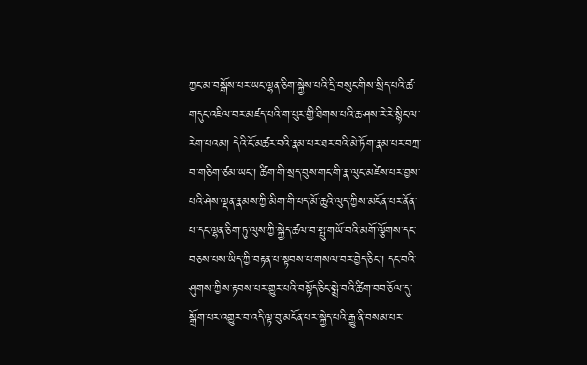ཀྱང་མ་བསྒོས་པར་ཡང་ལྷན་ཅིག་སྐྱེས་པའི་དྲི་བསུང་གིས་སྲིད་པའི་ཚ་གདུང་འཇིལ་བར་མཛད་པའི་ག་པུར་གྱི་ཐིགས་པའི་ཆ་ཤས་རེ་རེ་སྙིང་ལ་རེག་པའམ། དེའི་ངོ་མཚར་བའི་རྣམ་པར་ཐར་བའི་མེ་ཏོག་རྣམ་པར་བཀྲ་བ་གཅིག་ཙམ་ཡང་། ཚིག་གི་སྲད་བུས་གང་གི་རྣ་ལུང་མཛེས་པར་བྱས་པའི་ཤེས་ལྡན་རྣམས་ཀྱི་མིག་གི་པད་མོ་ཆུའི་ལུད་ཀྱིས་མངོན་པར་ནོན་པ་དང་ལྷན་ཅིག་ཏུ་ལུས་ཀྱི་སྐྱེད་ཚལ་བ་སྤུ་གཡོ་བའི་མགོ་ལྕོགས་དང་བཅས་པས་ཡིད་ཀྱི་བརྟན་པ་སྟབས་པ་གསལ་བར་བྱེད་ཅིང་། དང་བའི་ཤུགས་ཀྱིས་རྟབས་པར་གྱུར་པའི་བསྟོད་ཅིང་སྨྲེ་བའི་ཚིག་བབ་ཅོལ་དུ་སྒྲོག་པར་འགྱུར་བ་འདི་ལྟ་བུ་མངོན་པར་སྐྱེད་པའི་རྒྱུ་ནི་བསམ་པར་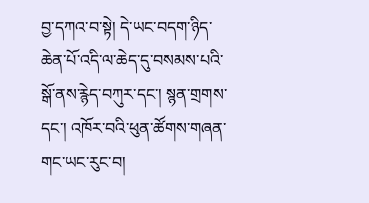བྱ་དཀའ་བ་སྟེ། དེ་ཡང་བདག་ཉིད་ཆེན་པོ་འདི་ལ་ཆེད་དུ་བསམས་པའི་སྒོ་ནས་རྙེད་བཀུར་དང་། སྙན་གྲགས་དང་། འཁོར་བའི་ཕུན་ཚོགས་གཞན་གང་ཡང་རུང་བ།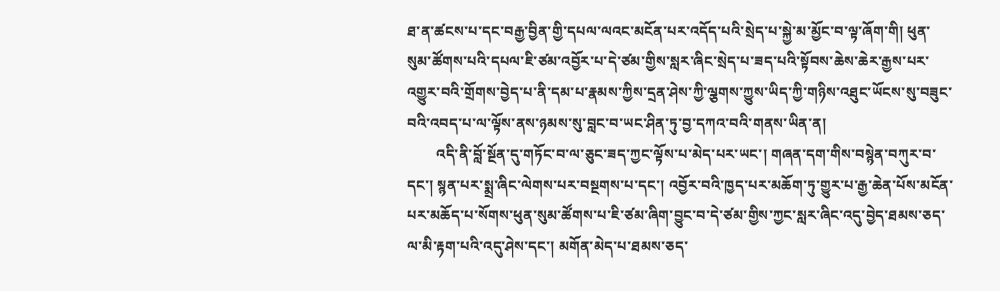ཐ་ན་ཚངས་པ་དང་བརྒྱ་བྱིན་གྱི་དཔལ་ལའང་མངོན་པར་འདོད་པའི་སྲེད་པ་སྐྱེ་མ་མྱོང་བ་ལྟ་ཞོག་གི། ཕུན་སུམ་ཚོགས་པའི་དཔལ་ཇི་ཙམ་འབྱོར་པ་དེ་ཙམ་གྱིས་སླར་ཞིང་སྲེད་པ་ཟད་པའི་སྟོབས་ཆེས་ཆེར་རྒྱས་པར་འགྱུར་བའི་གྲོགས་བྱེད་པ་ནི་དམ་པ་རྣམས་ཀྱིས་དྲན་ཤེས་ཀྱི་ལྕགས་ཀྱུས་ཡིད་ཀྱི་གཉིས་འཐུང་ཡོངས་སུ་བཟུང་བའི་འབད་པ་ལ་ལྟོས་ནས་ཉམས་སུ་བླང་བ་ཡང་ཤིན་ཏུ་བྱ་དཀའ་བའི་གནས་ཡིན་ན།
        འདི་ནི་བློ་སྔོན་དུ་གཏོང་བ་ལ་ཅུང་ཟད་ཀྱང་ལྟོས་པ་མེད་པར་ཡང་། གཞན་དག་གིས་བསྙེན་བཀུར་བ་དང་། སྙན་པར་སྨྲ་ཞིང་ལེགས་པར་བསྔགས་པ་དང་། འབྱོར་བའི་ཁྱད་པར་མཆོག་ཏུ་གྱུར་པ་རྒྱ་ཆེན་པོས་མངོན་པར་མཆོད་པ་སོགས་ཕུན་སུམ་ཚོགས་པ་ཇི་ཙམ་ཞིག་བྱུང་བ་དེ་ཙམ་གྱིས་ཀྱང་སླར་ཞིང་འདུ་བྱེད་ཐམས་ཅད་ལ་མི་རྟག་པའི་འདུ་ཤེས་དང་། མགོན་མེད་པ་ཐམས་ཅད་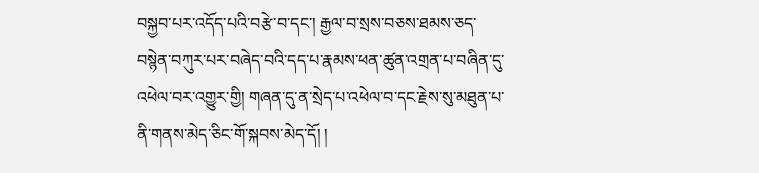བསྐྱབ་པར་འདོད་པའི་བརྩེ་བ་དང་། རྒྱལ་བ་སྲས་བཅས་ཐམས་ཅད་བསྙེན་བཀུར་པར་བཞེད་བའི་དད་པ་རྣམས་ཕན་ཚུན་འགྲན་པ་བཞིན་དུ་འཕེལ་བར་འགྱུར་གྱི། གཞན་དུ་ན་སྲེད་པ་འཕེལ་བ་དང་རྗེས་སུ་མཐུན་པ་ནི་གནས་མེད་ཅིང་གོ་སྐབས་མེད་དོ། །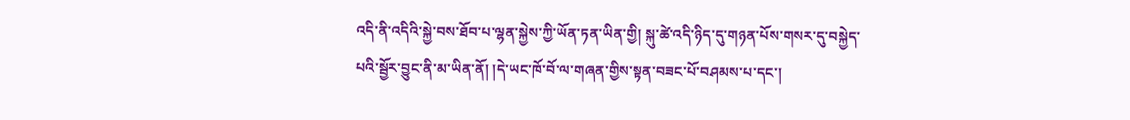འདི་ནི་འདིའི་སྐྱེ་བས་ཐོབ་པ་ལྷན་སྐྱེས་ཀྱི་ཡོན་ཏན་ཡིན་གྱི། སྐུ་ཚེ་འདི་ཉིད་དུ་གཉན་པོས་གསར་དུ་བསྐྱེད་པའི་སྦྱོར་བྱུང་ནི་མ་ཡིན་ནོ། །དེ་ཡང་ཁོ་བོ་ལ་གཞན་གྱིས་སྟན་བཟང་པོ་བཤམས་པ་དང་།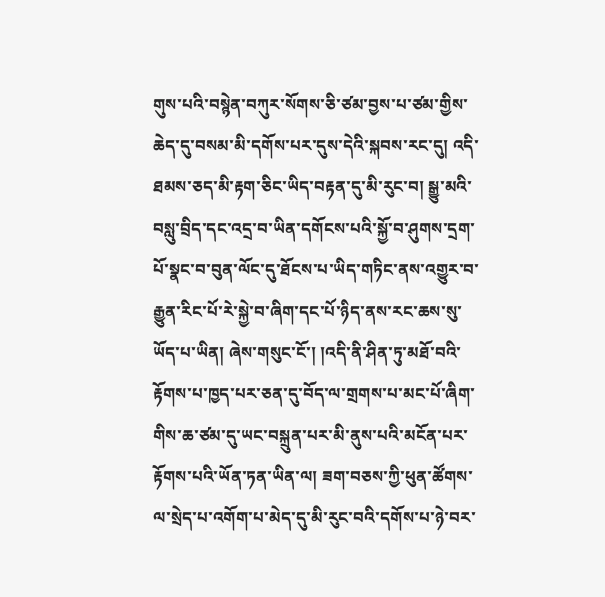གུས་པའི་བསྙེན་བཀུར་སོགས་ཅི་ཙམ་བྱས་པ་ཙམ་གྱིས་ཆེད་དུ་བསམ་མི་དགོས་པར་དུས་དེའི་སྐབས་རང་དུ། འདི་ཐམས་ཅད་མི་རྟག་ཅིང་ཡིད་བརྟན་དུ་མི་རུང་བ། སྒྱུ་མའི་བསླུ་བྲིད་དང་འདྲ་བ་ཡིན་དགོངས་པའི་སྐྱོ་བ་ཤུགས་དྲག་པོ་སྣང་བ་བུན་ལོང་དུ་ཐོངས་པ་ཡིད་གཏིང་ནས་འགྱུར་བ་རྒྱུན་རིང་པོ་རེ་སྐྱེ་བ་ཞིག་དང་པོ་ཉིད་ནས་རང་ཆས་སུ་ཡོད་པ་ཡིན། ཞེས་གསུང་ངོ་། །འདི་ནི་ཤིན་ཏུ་མཐོ་བའི་རྟོགས་པ་ཁྱད་པར་ཅན་དུ་བོད་ལ་གྲགས་པ་མང་པོ་ཞིག་གིས་ཆ་ཙམ་དུ་ཡང་བསྐྲུན་པར་མི་ནུས་པའི་མངོན་པར་རྟོགས་པའི་ཡོན་ཏན་ཡིན་ལ། ཟག་བཅས་ཀྱི་ཕུན་ཚོགས་ལ་སྲེད་པ་འགོག་པ་མེད་དུ་མི་རུང་བའི་དགོས་པ་ཉེ་བར་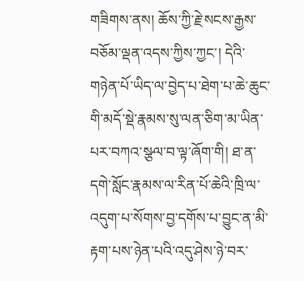གཟིགས་ནས། ཆོས་ཀྱི་རྗེ་སངས་རྒྱས་བཅོམ་ལྡན་འདས་ཀྱིས་ཀྱང་། དེའི་གཉེན་པོ་ཡིད་ལ་བྱེད་པ་ཐེག་པ་ཆེ་ཆུང་གི་མདོ་སྡེ་རྣམས་སུ་ལན་ཅིག་མ་ཡིན་པར་བཀའ་སྩལ་བ་ལྟ་ཞོག་གི། ཐ་ན་དགེ་སློང་རྣམས་ལ་རིན་པོ་ཆེའི་ཁྲི་ལ་འདུག་པ་སོགས་བྱ་དགོས་པ་བྱུང་ན་མི་རྟག་པས་ཉེན་པའི་འདུ་ཤེས་ཉེ་བར་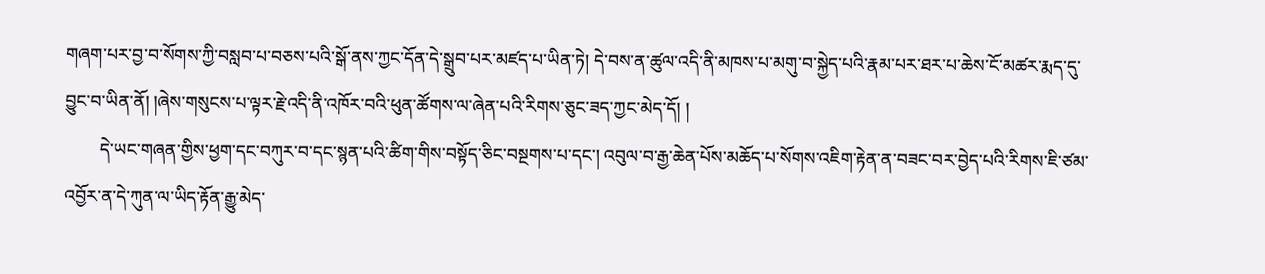གཞག་པར་བྱ་བ་སོགས་ཀྱི་བསླབ་པ་བཅས་པའི་སྒོ་ནས་ཀྱང་དོན་དེ་སྒྲུབ་པར་མཛད་པ་ཡིན་ཏེ། དེ་བས་ན་ཚུལ་འདི་ནི་མཁས་པ་མགུ་བ་སྐྱེད་པའི་རྣམ་པར་ཐར་པ་ཆེས་ངོ་མཚར་རྨད་དུ་བྱུང་བ་ཡིན་ནོ། །ཞེས་གསུངས་པ་ལྟར་རྗེ་འདི་ནི་འཁོར་བའི་ཕུན་ཚོགས་ལ་ཞེན་པའི་རིགས་ཅུང་ཟད་ཀྱང་མེད་དོ། །
        དེ་ཡང་གཞན་གྱིས་ཕྱག་དང་བཀུར་བ་དང་སྙན་པའི་ཚིག་གིས་བསྟོད་ཅིང་བསྔགས་པ་དང་། འབུལ་བ་རྒྱ་ཆེན་པོས་མཆོད་པ་སོགས་འཇིག་རྟེན་ན་བཟང་བར་བྱེད་པའི་རིགས་ཇི་ཙམ་འབྱོར་ན་དེ་ཀུན་ལ་ཡིད་རྟོན་རྒྱུ་མེད་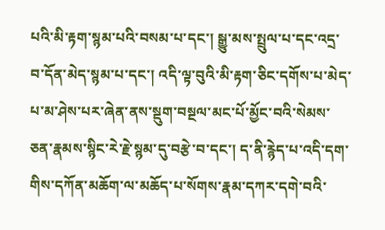པའི་མི་རྟག་སྙམ་པའི་བསམ་པ་དང་། སྒྱུ་མས་སྤྲུལ་པ་དང་འདྲ་བ་དོན་མེད་སྙམ་པ་དང་། འདི་ལྟ་བུའི་མི་རྟག་ཅིང་དགོས་པ་མེད་པ་མ་ཤེས་པར་ཞེན་ནས་སྡུག་བསྔལ་མང་པོ་མྱོང་བའི་སེམས་ཅན་རྣམས་སྙིང་རེ་རྗེ་སྙམ་དུ་བརྩེ་བ་དང་། ད་ནི་རྙེད་པ་འདི་དག་གིས་དཀོན་མཆོག་ལ་མཆོད་པ་སོགས་རྣམ་དཀར་དགེ་བའི་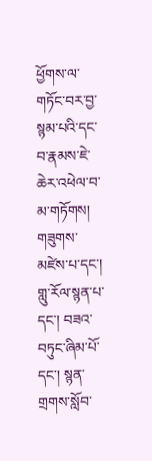ཕྱོགས་ལ་གཏོང་བར་བྱ་སྙམ་པའི་དང་བ་རྣམས་ཇེ་ཆེར་འཕེལ་བ་མ་གཏོགས། གཟུགས་མཛེས་པ་དང་། གླུ་རོལ་སྙན་པ་དང་། བཟའ་བཏུང་ཞིམ་པོ་དང་། སྙན་གྲགས་སློབ་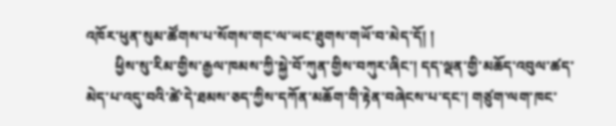འཁོར་ཕུན་སུམ་ཚོགས་པ་སོགས་གང་ལ་ཡང་ཐུགས་གཡོ་བ་མེད་དོ། །
        ཕྱིས་སུ་རིམ་གྱིས་རྒྱལ་ཁམས་ཀྱི་སྐྱེ་བོ་ཀུན་གྱིས་བཀུར་ཞིང་། དད་ལྡན་གྱི་མཆོད་འབུལ་ཚད་མེད་པ་འདུ་བའི་ཚེ་དེ་ཐམས་ཅད་ཀྱིས་དཀོན་མཆོག་གི་རྟེན་བཞེངས་པ་དང་། གཙུག་ལག་ཁང་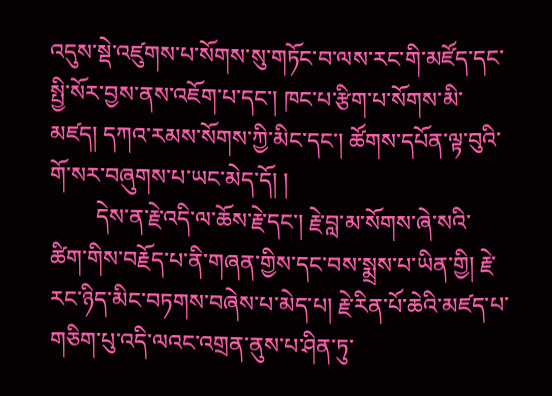འདུས་སྡེ་འཛུགས་པ་སོགས་སུ་གཏོང་བ་ལས་རང་གི་མཛོད་དང་སྤྱི་སོར་བྱས་ནས་འཇོག་པ་དང་། ཁང་པ་རྩིག་པ་སོགས་མི་མཛད། དཀའ་རམས་སོགས་ཀྱི་མིང་དང་། ཚོགས་དཔོན་ལྟ་བུའི་གོ་སར་བཞུགས་པ་ཡང་མེད་དོ། །
        དེས་ན་རྗེ་འདི་ལ་ཆོས་རྗེ་དང་། རྗེ་བླ་མ་སོགས་ཞེ་སའི་ཚིག་གིས་བརྗོད་པ་ནི་གཞན་གྱིས་དང་བས་སྨྲས་པ་ཡིན་གྱི། རྗེ་རང་ཉིད་མིང་བཏགས་བཞེས་པ་མེད་པ། རྗེ་རིན་པོ་ཆེའི་མཛད་པ་གཅིག་པུ་འདི་ལའང་འགྲན་ནུས་པ་ཤིན་ཏུ་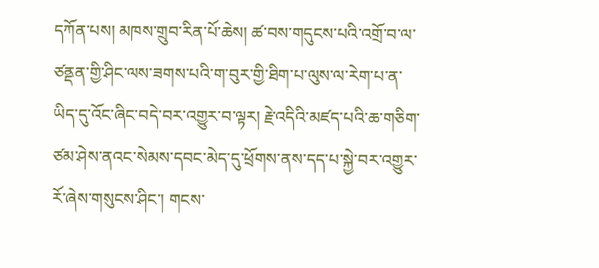དཀོན་པས། མཁས་གྲུབ་རིན་པོ་ཆེས། ཚ་བས་གདུངས་པའི་འགྲོ་བ་ལ་ཙནྡན་གྱི་ཤིང་ལས་ཟགས་པའི་ག་བུར་གྱི་ཐིག་པ་ལུས་ལ་རེག་པ་ན་ཡིད་དུ་འོང་ཞིང་བདེ་བར་འགྱུར་བ་ལྟར། རྗེ་འདིའི་མཛད་པའི་ཆ་གཅིག་ཙམ་ཤེས་ནའང་སེམས་དབང་མེད་དུ་ཕྲོགས་ནས་དད་པ་སྐྱེ་བར་འགྱུར་རོ་ཞེས་གསུངས་ཤིང་། གངས་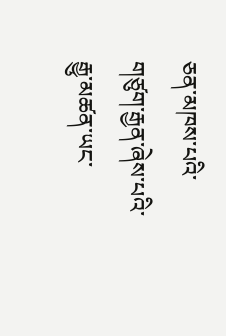ཅན་མཁས་པའི་གཙུག་རྒྱན་ཞེས་པའི་རྒྱུ་མཚན་ཡང་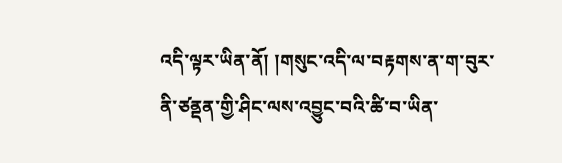འདི་ལྟར་ཡིན་ནོ། །གསུང་འདི་ལ་བརྟགས་ན་ག་བུར་ནི་ཙནྡན་གྱི་ཤིང་ལས་འབྱུང་བའི་ཚི་བ་ཡིན་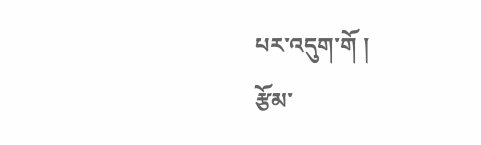པར་འདུག་གོ །
རྩོམ་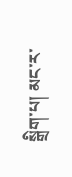སྒྲིག་པ། མང་ར་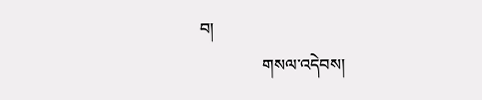བ།
               གསལ་འདེབས།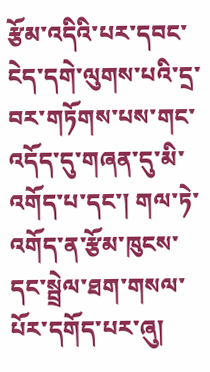རྩོམ་འདིའི་པར་དབང་ངེད་དགེ་ལུགས་པའི་དྲ་བར་གཏོགས་པས་གང་འདོད་དུ་གཞན་དུ་མི་འགོད་པ་དང་། གལ་ཏེ་འགོད་ན་རྩོམ་ཁུངས་དང་སྦྲེལ་ཐག་གསལ་པོར་དགོད་པར་ཞུ།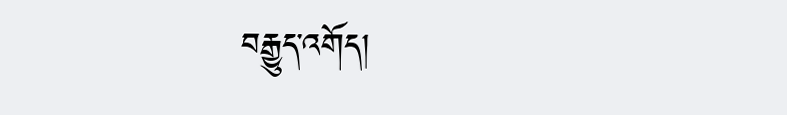བརྒྱུད་འགོད།